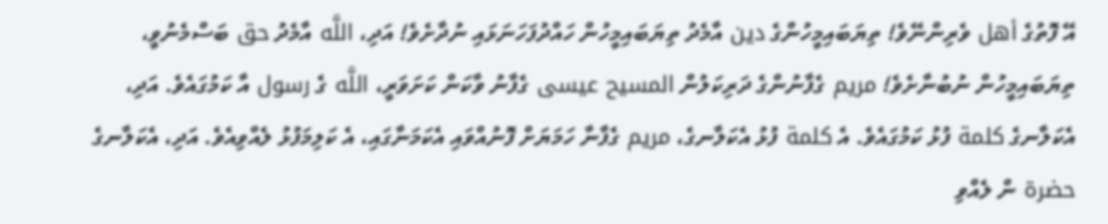އޭ ފޮތުގެ أهل ވެރިންނޭވެ! ތިޔަބައިމީހުންގެ دين އާމެދު ތިޔަބައިމީހުން ހައްދުފަހަނަޅައި ނުދާށެވެ! އަދި، اللَّه އާމެދު حق ބަސްމެނުވީ، ތިޔަބައިމީހުން ނުބުނާށެވެ! مريم ގެފާނުންގެ ދަރިކަލުން المسيح عيسى ގެފާނު ވާކަން ކަށަވަރީ، اللَّه ގެ رسول އާ ކަމުގައެވެ. އަދި، އެކަލާނގެ كلمة ފުޅު ކަމުގައެވެ. އެ كلمة ފުޅު އެކަލާނގެ، مريم ގެފާނާ ހަމަޔަށް ފޮނުއްވައި އެކަމަނާގައި، އެ ކަލިމަފުޅު ލެއްވިއެވެ. އަދި، އެކަލާނގެ حضرة ން ލެއްވި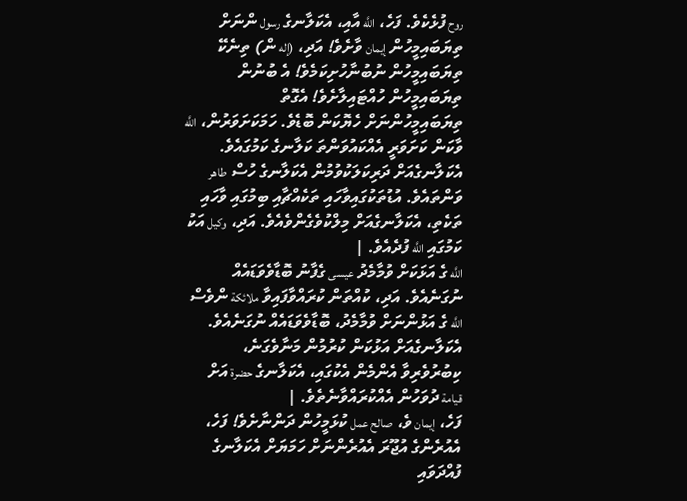روح ފުޅެކެވެ. ފަހެ، اللَّه އާއި، އެކަލާނގެ رسول ންނަށް ތިޔަބައިމީހުން إيمان ވާށެވެ! އަދި، (إله ން) ތިނެކޭ ތިޔަބައިމީހުން ނުބުނާހުށިކަމެވެ! އެ ބުނުން ތިޔަބައިމީހުން ހުއްޓައިލާށެވެ! އެގޮތް ތިޔަބައިމީހުންނަށް ހެޔޮކަން ބޮޑެވެ. ހަމަކަށަވަރުން، اللَّه ވާކަން ކަށަވަރީ އެއްކައުވަންތަ ކަލާނގެ ކަމުގައެވެ. އެކަލާނގެއަށް ދަރިކަލަކުވުމުން އެކަލާނގެ ހުސް طاهر ވަންތައެވެ. އުޑުތަކުގައިވާހައި ތަކެއްޗާއި ބިމުގައި ވާހައި ތަކެތި، އެކަލާނގެއަށް މިލްކުވެގެންވެއެވެ. އަދި، وكيل އަކު ކަމުގައި اللَّه ފުދެއެވެ. |
اللَّه ގެ އަޅަކަށް ވުމާމެދު عيسى ގެފާނު ބޮޑާވެވަޑައެއް ނުގަނެއެވެ. އަދި، ކުއްތަން ކުރައްވާފައިވާ ملائكة ންވެސް اللَّه ގެ އަޅުންނަށް ވުމާމެދު، ބޮޑާވެވަޑައެއް ނުގަނެއެވެ. އެކަލާނގެއަށް އަޅުކަން ކުރުމުން މަނާވެގަނެ، ކިބުރުވެރިވާ އެންމެން އެކުގައި، އެކަލާނގެ حضرة އަށް قيامة ދުވަހުން އެއްކުރައްވާނެތެވެ. |
ފަހެ، إيمان ވެ، صالح عمل ކުޅަމީހުން ދަންނާށެވެ! ފަހެ، އެއުރެންގެ އުޖޫރަ އެއުރެންނަށް ހަމަޔަށް އެކަލާނގެ ފުއްދަވައި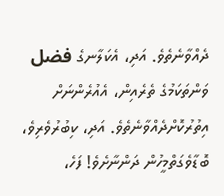ދެއްވާނެތެވެ. އަދި، އެކަލާނގެ فضل ވަންތަކަމުގެ ތެރެއިން، އެއުރެންނަށް އިތުރުކޮށްދެއްވާނެތެވެ. އަދި، ކިބުރުވެރިވެ، ބޮޑާވެގަތްމީހުން ދަންނާށެވެ! ފަހެ،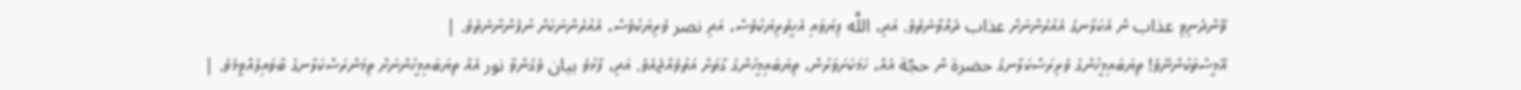ވޭންދެނިވި عذاب ން އެކަލާނގެ އެއުރެންނަށް عذاب ދެއްވާނެތެވެ. އަދި، اللَّه ފިޔަވައި އެހީތެރިޔަކުވެސް، އަދި نصر ވެރިޔަކުވެސް، އެއުރެންނަކަށް ނުފެންނާނެތެވެ. |
އޭމީސްތަކުންނޭވެ! ތިޔަބައިމީހުންގެ ވެރިރަސްކަލާނގެ حضرة ން حجّة އެއް، ހަމަކަށަވަރުން، ތިޔަބައިމީހުންގެ ގާތަށް އަތުވެއްޖެއެވެ. އަދި، ފާޅުވެ بيان ވެގެންވާ نور އެއް ތިޔަބައިމީހުންނަށް ތިމަންރަސްކަލާނގެ ބާވައިލެއްވީމެވެ. |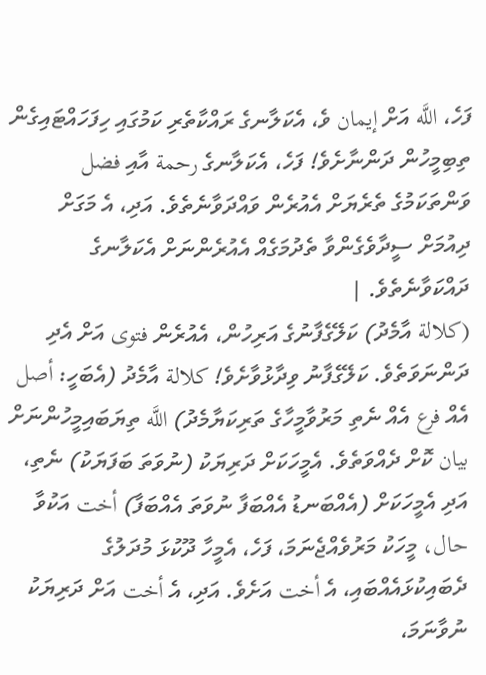ފަހެ، اللَّه އަށް إيمان ވެ، އެކަލާނގެ ރައްކާތެރި ކަމުގައި ހިފަހައްޓައިގެން ތިބިމީހުން ދަންނާށެވެ! ފަހެ، އެކަލާނގެ رحمة އާއި فضل ވަންތަކަމުގެ ތެރެޔަށް އެއުރެން ވައްދަވާނެތެވެ. އަދި، އެ މަގަށް ދިއުމަށް ސީދާވެގެންވާ ތެދުމަގެއް އެއުރެންނަށް އެކަލާނގެ ދައްކަވާނެތެވެ. |
(كلالة އާމެދު) ކަލޭގެފާނުގެ އަރިހުން، އެއުރެން فتوى އަށް އެދި ދަންނަވަތެވެ. ކަލޭގެފާނު ވިދާޅުވާށެވެ! كلالة އާމެދު (އެބަހީ: أصل އެއް فرع އެއް ނެތި މަރުވާމީހާގެ ތަރިކަޔާމެދު) اللَّه ތިޔަބައިމީހުންނަށް بيان ކޮށް ދެއްވަތެވެ. އެމީހަކަށް ދަރިޔަކު (ނުވަތަ ބަފަޔަކު) ނެތި، އަދި އެމީހަކަށް (އެއްބަނޑު އެއްބަފާ ނުވަތަ އެއްބަފާ) أخت އަކުވާ حال، މީހަކު މަރުވެއްޖެނަމަ، ފަހެ، އެމީހާ ދޫކުޅަ މުދަލުގެ ދެބައިކުޅައެއްބައި، އެ أخت އަށެވެ. އަދި، އެ أخت އަށް ދަރިޔަކު ނުވާނަމަ،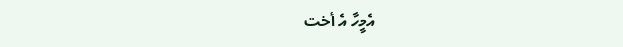އެމީހާ އެ أخت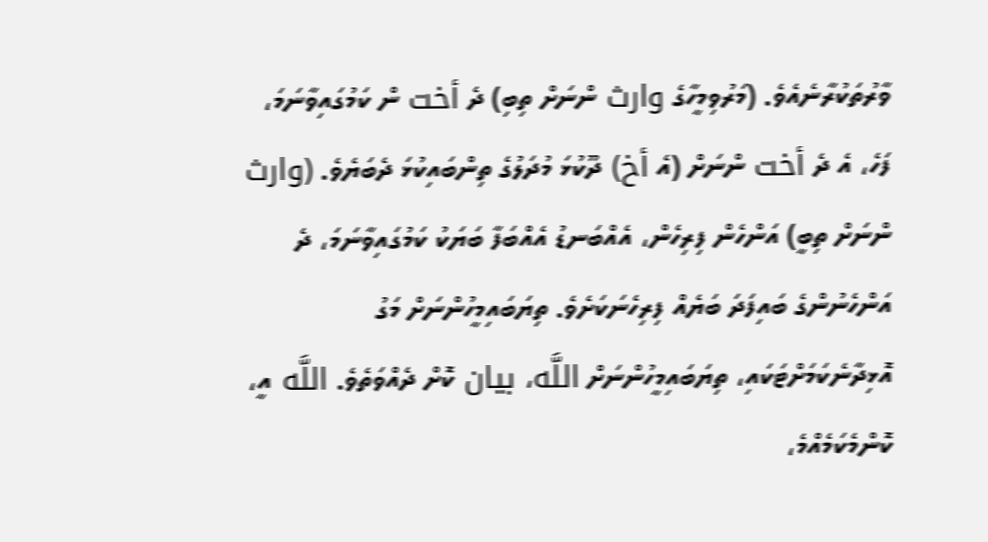ވާރުތަކުރާނެއެވެ. (މަރުވިމީހާގެ وارث ންނަށް ތިބި) ދެ أخت ން ކަމުގައިވާނަމަ، ފަހެ، އެ ދެ أخت ންނަށް (އެ أخ) ދޫކުޅަ މުދަލުގެ ތިންބައިކުޅަ ދެބަޔެވެ. (وارث ންނަށް ތިބީ) އަންހެން ފިރިހެން، އެއްބަނޑު އެއްބަފާ ބަޔަކު ކަމުގައިވާނަމަ، ދެ އަންހެނުންގެ ބައިފަދަ ބަޔެއް ފިރިހެނަކަށެވެ. ތިޔަބައިމީހުންނަށް މަގު އޮޅިދާނެކަމަށްޓަކައި، ތިޔަބައިމީހުންނަށް اللَّه، بيان ކޮށް ދެއްވަތެވެ. اللَّه އީ، ކޮންމެކަމެއްމެ،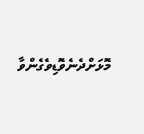މޮޅަށްދެނެވޮޑިވެގެންވާ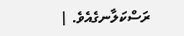ރަސްކަލާނގެއެވެ. |